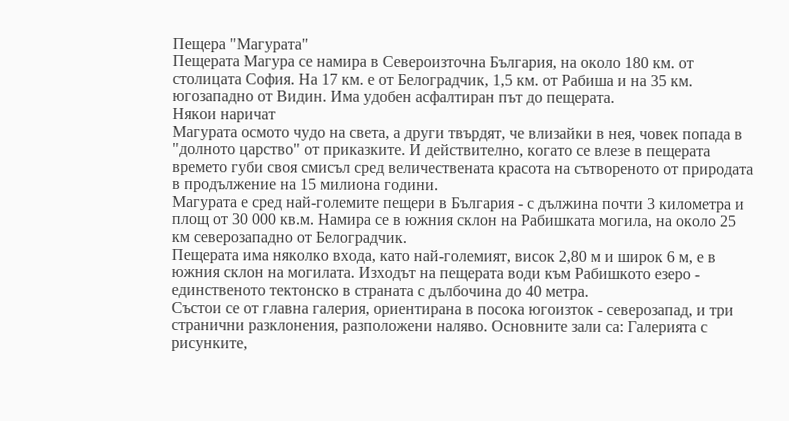Пещера "Магурата"
Пещерата Магура се намира в Североизточна България, на около 180 км. от столицата София. На 17 км. е от Белоградчик, 1,5 км. от Рабиша и на 35 км. югозападно от Видин. Има удобен асфалтиран път до пещерата.
Някои наричат
Магурата осмото чудо на света, а други твърдят, че влизайки в нея, човек попада в "долното царство" от приказките. И действително, когато се влезе в пещерата времето губи своя смисъл сред величествената красота на сътвореното от природата в продължение на 15 милиона години.
Магурата е сред най-големите пещери в България - с дължина почти 3 километра и площ от 30 000 кв.м. Намира се в южния склон на Рабишката могила, на около 25 км северозападно от Белоградчик.
Пещерата има няколко входа, като най-големият, висок 2,80 м и широк 6 м, е в южния склон на могилата. Изходът на пещерата води към Рабишкото езеро - единственото тектонско в страната с дълбочина до 40 метра.
Състои се от главна галерия, ориентирана в посока югоизток - северозапад, и три странични разклонения, разположени наляво. Основните зали са: Галерията с рисунките,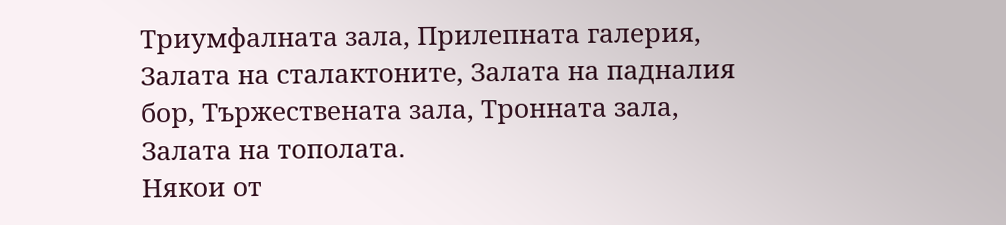Триумфалната зала, Прилепната галерия, Залата на сталактоните, Залата на падналия бор, Тържествената зала, Тронната зала, Залата на тополата.
Някои от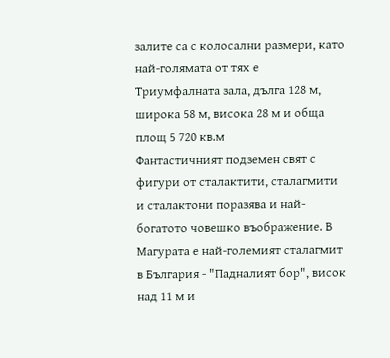залите са с колосални размери, като най-голямата от тях е Триумфалната зала, дълга 128 м, широка 58 м, висока 28 м и обща площ 5 720 кв.м
Фантастичният подземен свят с фигури от сталактити, сталагмити и сталактони поразява и най-богатото човешко въображение. В Магурата е най-големият сталагмит в България - "Падналият бор", висок над 11 м и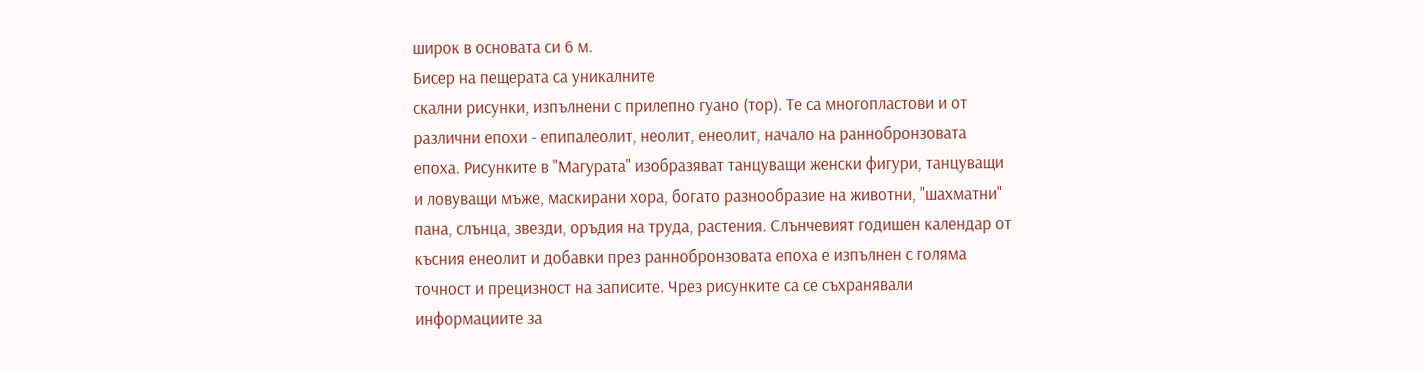широк в основата си 6 м.
Бисер на пещерата са уникалните
скални рисунки, изпълнени с прилепно гуано (тор). Те са многопластови и от различни епохи - епипалеолит, неолит, енеолит, начало на раннобронзовата епоха. Рисунките в "Магурата" изобразяват танцуващи женски фигури, танцуващи и ловуващи мъже, маскирани хора, богато разнообразие на животни, "шахматни" пана, слънца, звезди, оръдия на труда, растения. Слънчевият годишен календар от късния енеолит и добавки през раннобронзовата епоха е изпълнен с голяма точност и прецизност на записите. Чрез рисунките са се съхранявали информациите за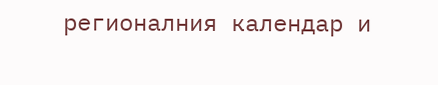регионалния календар и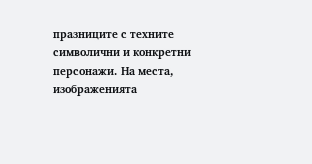празниците с техните символични и конкретни персонажи. На места, изображенията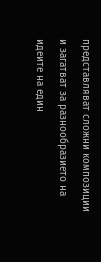представляват сложни композиции и загатват за разнообразието на идеите на един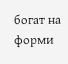богат на форми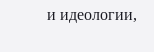и идеологии,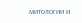митологии и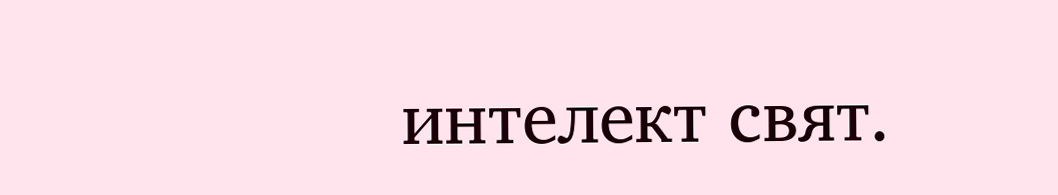интелект свят.